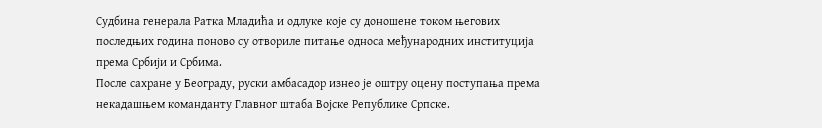Судбина генерала Ратка Младића и одлуке које су доношене током његових последњих година поново су отвориле питање односа међународних институција према Србији и Србима.
После сахране у Београду, руски амбасадор изнео је оштру оцену поступања према некадашњем команданту Главног штаба Војске Републике Српске.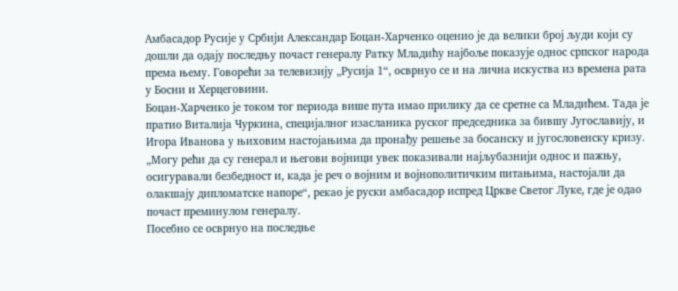Амбасадор Русије у Србији Александар Боцан-Харченко оценио је да велики број људи који су дошли да одају последњу почаст генералу Ратку Младићу најбоље показује однос српског народа према њему. Говорећи за телевизију „Русија 1“, осврнуо се и на лична искуства из времена рата у Босни и Херцеговини.
Боцан-Харченко је током тог периода више пута имао прилику да се сретне са Младићем. Тада је пратио Виталија Чуркина, специјалног изасланика руског председника за бившу Југославију, и Игора Иванова у њиховим настојањима да пронађу решење за босанску и југословенску кризу.
„Могу рећи да су генерал и његови војници увек показивали најљубазнији однос и пажњу, осигуравали безбедност и, када је реч о војним и војнополитичким питањима, настојали да олакшају дипломатске напоре“, рекао је руски амбасадор испред Цркве Светог Луке, где је одао почаст преминулом генералу.
Посебно се осврнуо на последње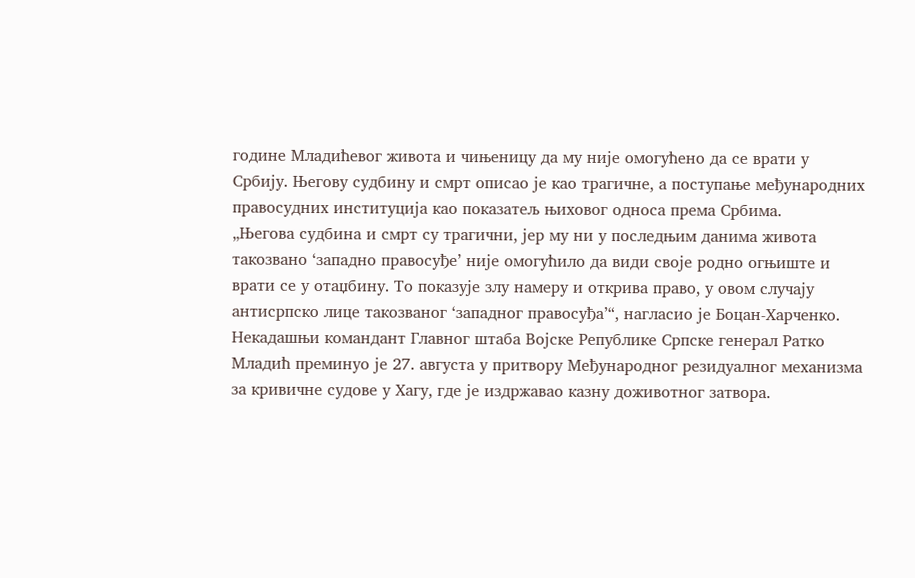године Младићевог живота и чињеницу да му није омогућено да се врати у Србију. Његову судбину и смрт описао је као трагичне, а поступање међународних правосудних институција као показатељ њиховог односа према Србима.
„Његова судбина и смрт су трагични, јер му ни у последњим данима живота такозвано ‘западно правосуђе’ није омогућило да види своје родно огњиште и врати се у отаџбину. То показује злу намеру и открива право, у овом случају антисрпско лице такозваног ‘западног правосуђа’“, нагласио је Боцан-Харченко.
Некадашњи командант Главног штаба Војске Републике Српске генерал Ратко Младић преминуо је 27. августа у притвору Међународног резидуалног механизма за кривичне судове у Хагу, где је издржавао казну доживотног затвора.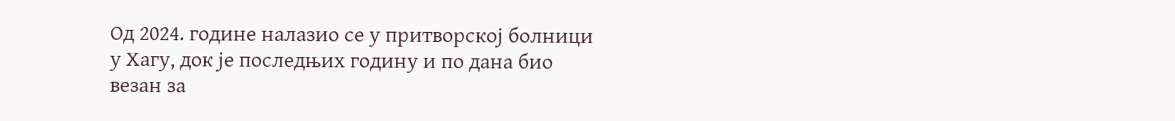Од 2024. године налазио се у притворској болници у Хагу, док је последњих годину и по дана био везан за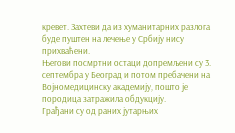кревет. Захтеви да из хуманитарних разлога буде пуштен на лечење у Србију нису прихваћени.
Његови посмртни остаци допремљени су 3. септембра у Београд и потом пребачени на Војномедицинску академију, пошто је породица затражила обдукцију.
Грађани су од раних јутарњих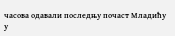часова одавали последњу почаст Младићу у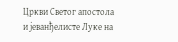Цркви Светог апостола и јеванђелисте Луке на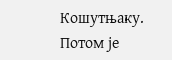Кошутњаку. Потом је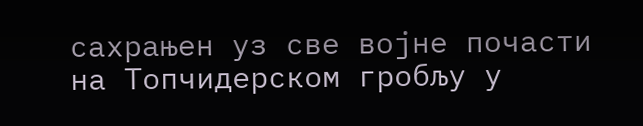сахрањен уз све војне почасти на Топчидерском гробљу у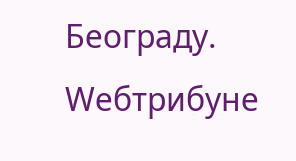Београду.
Wебтрибуне